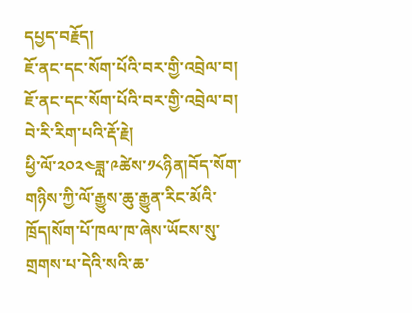དཔྱད་བརྗོད།
ཇོ་ནང་དང་སོག་པོའི་བར་གྱི་འབྲེལ་བ།
ཇོ་ནང་དང་སོག་པོའི་བར་གྱི་འབྲེལ་བ།
བེ་རི་རིག་པའི་རྡོ་རྗེ།
ཕྱི་ལོ་༢༠༢༤ཟླ་༩ཚེས་༡༨ཉིན།བོད་སོག་གཉིས་ཀྱི་ལོ་རྒྱུས་ཆུ་རྒྱུན་རིང་མོའི་ཁྲོད།སོག་པོ་ཁལ་ཁ་ཞེས་ཡོངས་སུ་གྲགས་པ་དེའི་སའི་ཆ་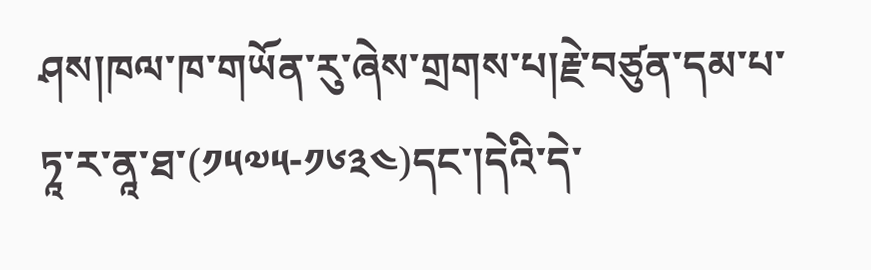ཤས།ཁལ་ཁ་གཡོན་རུ་ཞེས་གྲགས་པ།རྗེ་བཙུན་དམ་པ་ཏཱ་ར་ནཱ་ཐ་(༡༥༧༥-༡༦༣༤)དང་།དེའི་དེ་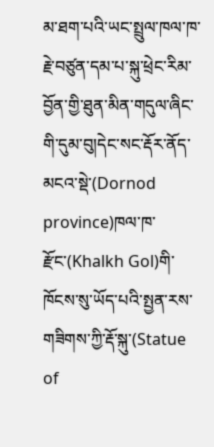མ་ཐག་པའི་ཡང་སྤྲུལ་ཁལ་ཁ་རྗེ་བཙུན་དམ་པ་སྐུ་ཕྲེང་རིམ་བྱོན་གྱི་ཐུན་མིན་གདུལ་ཞིང་གི་དུམ་བུ།དེང་སང་རྡོར་ནོད་མངའ་སྡེ་(Dornod province)ཁལ་ཁ་རྫོང་(Khalkh Gol)གི་ཁོངས་སུ་ཡོད་པའི་སྤྱན་རས་གཟིགས་ཀྱི་རྡོ་སྐུ་(Statue of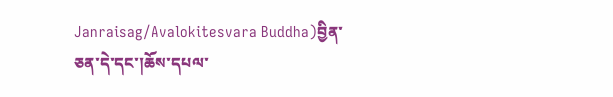Janraisag/Avalokitesvara Buddha)བྱིན་ཅན་དེ་དང་།ཆོས་དཔལ་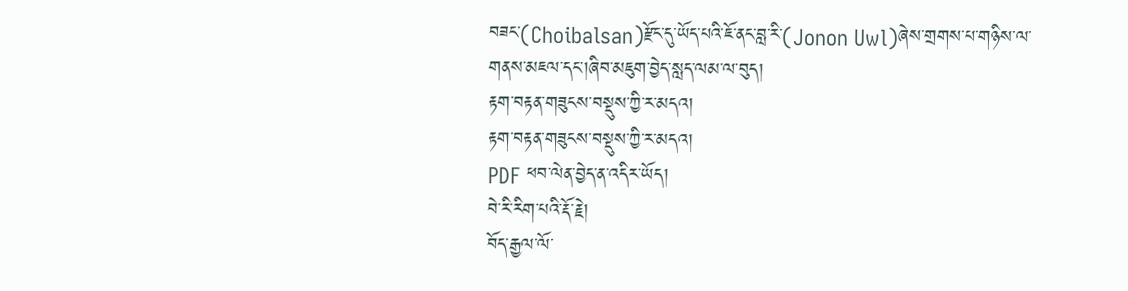བཟང་(Choibalsan)རྫོང་དུ་ཡོད་པའི་ཇོ་ནང་བླ་རི་(Jonon Uwl)ཞེས་གྲགས་པ་གཉིས་ལ་གནས་མཇལ་དང་།ཞིབ་མཇུག་བྱེད་སླད་ལམ་ལ་བུད།
རྟག་བརྟན་གཟུངས་བསྡུས་ཀྱི་ར་མདའ།
རྟག་བརྟན་གཟུངས་བསྡུས་ཀྱི་ར་མདའ།
PDF ཕབ་ལེན་བྱེད་ན་འདིར་ཡོད།
བེ་རི་རིག་པའི་རྡོ་རྗེ།
བོད་རྒྱལ་ལོ་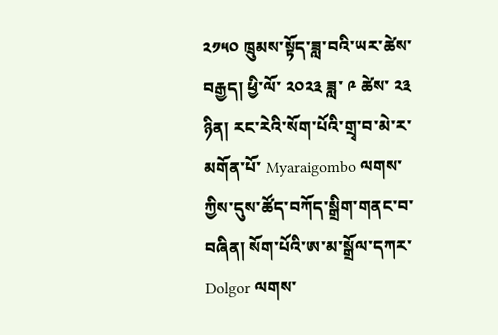༢༡༥༠ ཁྲུམས་སྟོད་ཟླ་བའི་ཡར་ཚེས་བརྒྱད། ཕྱི་ལོ་ ༢༠༢༣ ཟླ་ ༩ ཚེས་ ༢༣ ཉིན། རང་རེའི་སོག་པོའི་གྲྭ་བ་མེ་ར་མགོན་པོ་ Myaraigombo ལགས་ཀྱིས་དུས་ཚོད་བཀོད་སྒྲིག་གནང་བ་བཞིན། སོག་པོའི་ཨ་མ་སྒྲོལ་དཀར་ Dolgor ལགས་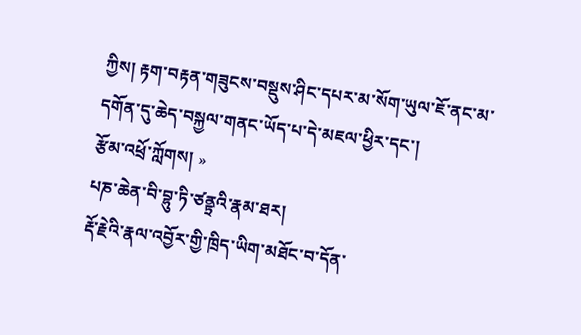ཀྱིས། རྟག་བརྟན་གཟུངས་བསྡུས་ཤིང་དཔར་མ་སོག་ཡུལ་ཇོ་ནང་མ་དགོན་དུ་ཆེད་བསྐྱལ་གནང་ཡོད་པ་དེ་མཇལ་ཕྱིར་དང་།
རྩོམ་འཕྲོ་ཀློགས། »
པཎ་ཆེན་བི་བྷུ་ཏི་ཙནྟྲའི་རྣམ་ཐར།
རྡོ་རྗེའི་རྣལ་འབྱོར་གྱི་ཁྲིད་ཡིག་མཐོང་བ་དོན་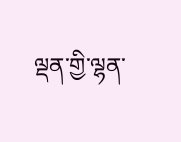ལྡན་གྱི་ལྷན་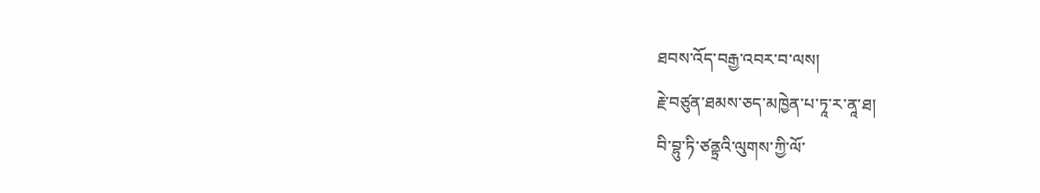ཐབས་འོད་བརྒྱ་འབར་བ་ལས།
རྗེ་བཙུན་ཐམས་ཅད་མཁྱེན་པ་ཏཱ་ར་ནཱ་ཐ།
བི་བྷུ་ཏི་ཙནྟྲའི་ལུགས་ཀྱི་ལོ་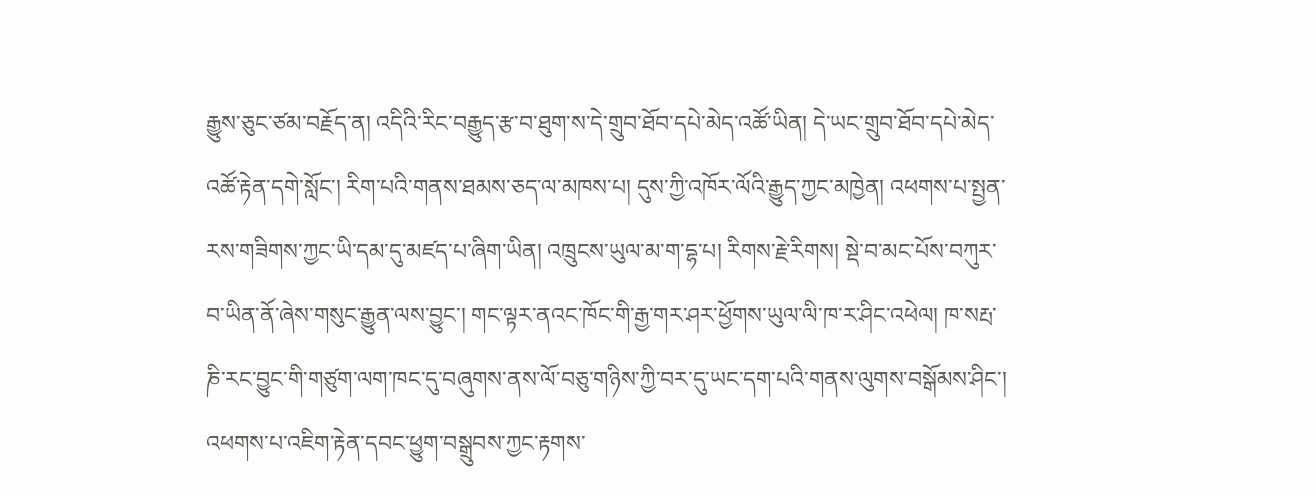རྒྱུས་ཅུང་ཙམ་བརྗོད་ན། འདིའི་རིང་བརྒྱུད་རྩ་བ་ཐུག་ས་དེ་གྲུབ་ཐོབ་དཔེ་མེད་འཚོ་ཡིན། དེ་ཡང་གྲུབ་ཐོབ་དཔེ་མེད་འཚོ་རྟེན་དགེ་སློང་། རིག་པའི་གནས་ཐམས་ཅད་ལ་མཁས་པ། དུས་ཀྱི་འཁོར་ལོའི་རྒྱུད་ཀྱང་མཁྱེན། འཕགས་པ་སྤྱན་རས་གཟིགས་ཀྱང་ཡི་དམ་དུ་མཛད་པ་ཞིག་ཡིན། འཁྲུངས་ཡུལ་མ་ག་དྷ་པ། རིགས་རྗེ་རིགས། སྡེ་བ་མང་པོས་བཀུར་བ་ཡིན་ནོ་ཞེས་གསུང་རྒྱུན་ལས་བྱུང་། གང་ལྟར་ནའང་ཁོང་གི་རྒྱ་གར་ཤར་ཕྱོགས་ཡུལ་ལི་ཁ་ར་ཤིང་འཕེལ། ཁ་སརྤ་ཎི་རང་བྱུང་གི་གཙུག་ལག་ཁང་དུ་བཞུགས་ནས་ལོ་བཅུ་གཉིས་ཀྱི་བར་དུ་ཡང་དག་པའི་གནས་ལུགས་བསྒོམས་ཤིང་། འཕགས་པ་འཇིག་རྟེན་དབང་ཕྱུག་བསྒྲུབས་ཀྱང་རྟགས་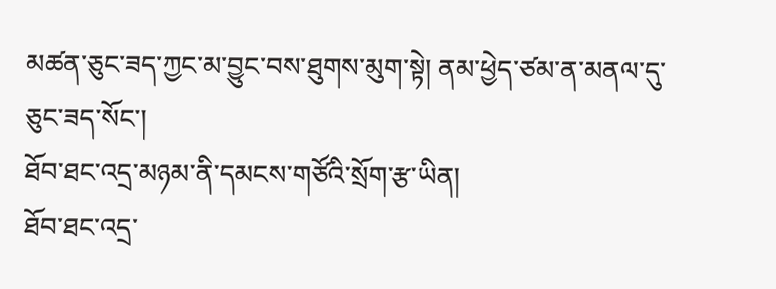མཚན་ཅུང་ཟད་ཀྱང་མ་བྱུང་བས་ཐུགས་མུག་སྟེ། ནམ་ཕྱེད་ཙམ་ན་མནལ་དུ་ཅུང་ཟད་སོང་།
ཐོབ་ཐང་འདྲ་མཉམ་ནི་དམངས་གཙོའི་སྲོག་རྩ་ཡིན།
ཐོབ་ཐང་འདྲ་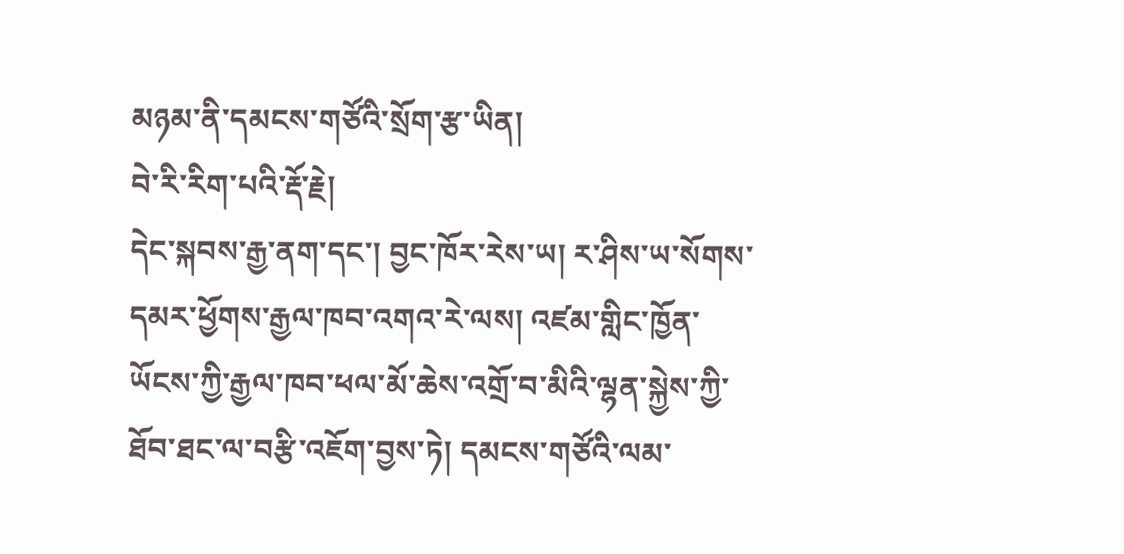མཉམ་ནི་དམངས་གཙོའི་སྲོག་རྩ་ཡིན།
བེ་རི་རིག་པའི་རྡོ་རྗེ།
དེང་སྐབས་རྒྱ་ནག་དང་། བྱང་ཁོར་རེས་ཡ། ར་ཤིས་ཡ་སོགས་དམར་ཕྱོགས་རྒྱལ་ཁབ་འགའ་རེ་ལས། འཛམ་གླིང་ཁྱོན་ཡོངས་ཀྱི་རྒྱལ་ཁབ་ཕལ་མོ་ཆེས་འགྲོ་བ་མིའི་ལྷན་སྐྱེས་ཀྱི་ཐོབ་ཐང་ལ་བརྩི་འཇོག་བྱས་ཏེ། དམངས་གཙོའི་ལམ་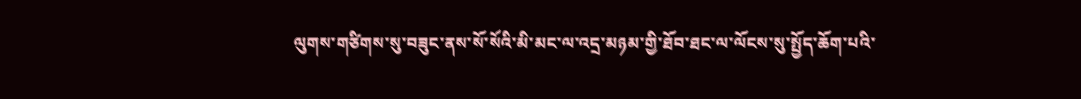ལུགས་གཙིགས་སུ་བཟུང་ནས་སོ་སོའི་མི་མང་ལ་འདྲ་མཉམ་གྱི་ཐོབ་ཐང་ལ་ལོངས་སུ་སྤྱོད་ཆོག་པའི་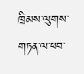ཁྲིམས་ལུགས་གཏན་ལ་ཕབ་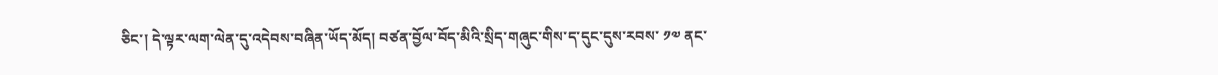ཅིང་། དེ་ལྟར་ལག་ལེན་དུ་འདེབས་བཞིན་ཡོད་མོད། བཙན་བྱོལ་བོད་མིའི་སྲིད་གཞུང་གིས་ད་དུང་དུས་རབས་ ༡༧ ནང་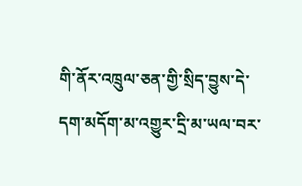གི་ནོར་འཁྲུལ་ཅན་གྱི་སྲིད་བྱུས་དེ་དག་མདོག་མ་འགྱུར་དྲི་མ་ཡལ་བར་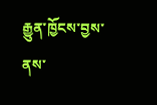རྒྱུན་ཁྱོངས་བྱས་ནས་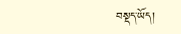བསྡད་ཡོད།